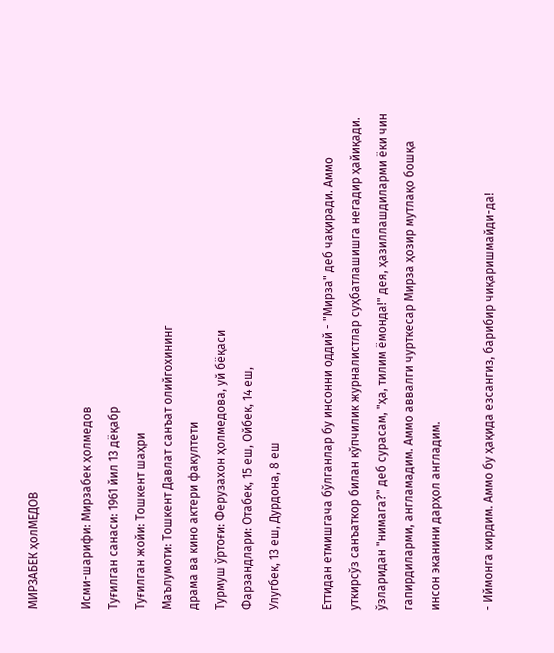МИРЗАБЕК ҳолМЕДОВ

Исми-шарифи: Мирзабек ҳолмедов
Туғилган санаси: 1961 йил 13 дёқабр
Туғилган жойи: Тошкент шаҳри
Маълумоти: Тошкент Давлат санъат олийгохининг
драма ва кино актери факултети
Турмуш ўртоғи: Ферузахон ҳолмедова, уй бёқаси
Фарзандлари: Отабек, 15 еш, Ойбек, 14 еш,
Улугбек, 13 еш, Дурдона, 8 еш

Еттидан етмишгача бўлганлар бу инсонни оддий - "Мирза" деб чақиради. Аммо уткирсўз санъаткор билан кўпчилик журналистлар суҳбатлашишга негадир ҳайиқади. ўзларидан "нимага?" деб сурасам, "ҳа, тилим ёмонда!" дея, ҳазиллашдиларми ёки чин гапирдиларми, англамадим. Аммо аввалги чурткесар Мирза ҳозир мутлақо бошқа инсон эканини дарҳол англадим.

- Иймонга кирдим. Аммо бу ҳақида езсангиз, барибир чиқаришмайди-да!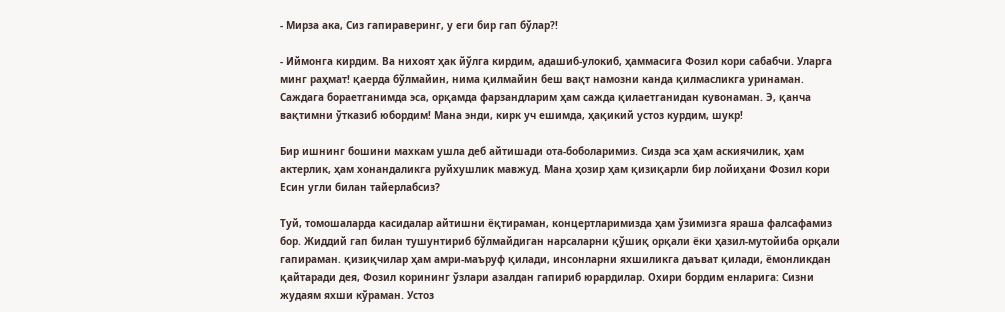- Мирза ака, Сиз гапираверинг, у еги бир гап бўлар?!

- Иймонга кирдим. Ва нихоят ҳак йўлга кирдим, адашиб-улокиб, ҳаммасига Фозил кори сабабчи. Уларга минг раҳмат! қаерда бўлмайин, нима қилмайин беш вақт намозни канда қилмасликга уринаман. Саждага бораетганимда эса, орқамда фарзандларим ҳам сажда қилаетганидан кувонаман. Э, қанча вақтимни ўтказиб юбордим! Мана энди, кирк уч ешимда, ҳақикий устоз курдим, шукр!

Бир ишнинг бошини махкам ушла деб айтишади ота-боболаримиз. Сизда эса ҳам аскиячилик, ҳам актерлик, ҳам хонандаликга руйхушлик мавжуд. Мана ҳозир ҳам қизиқарли бир лойиҳани Фозил кори Есин угли билан тайерлабсиз?

Туй, томошаларда касидалар айтишни ёқтираман, концертларимизда ҳам ўзимизга яраша фалсафамиз бор. Жиддий гап билан тушунтириб бўлмайдиган нарсаларни қўшиқ орқали ёки ҳазил-мутойиба орқали гапираман. қизиқчилар ҳам амри-маъруф қилади, инсонларни яхшиликга даъват қилади, ёмонликдан қайтаради дея, Фозил корининг ўзлари азалдан гапириб юрардилар. Охири бордим енларига: Сизни жудаям яхши кўраман. Устоз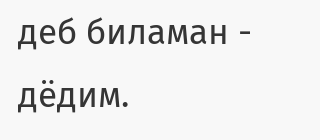деб биламан - дёдим.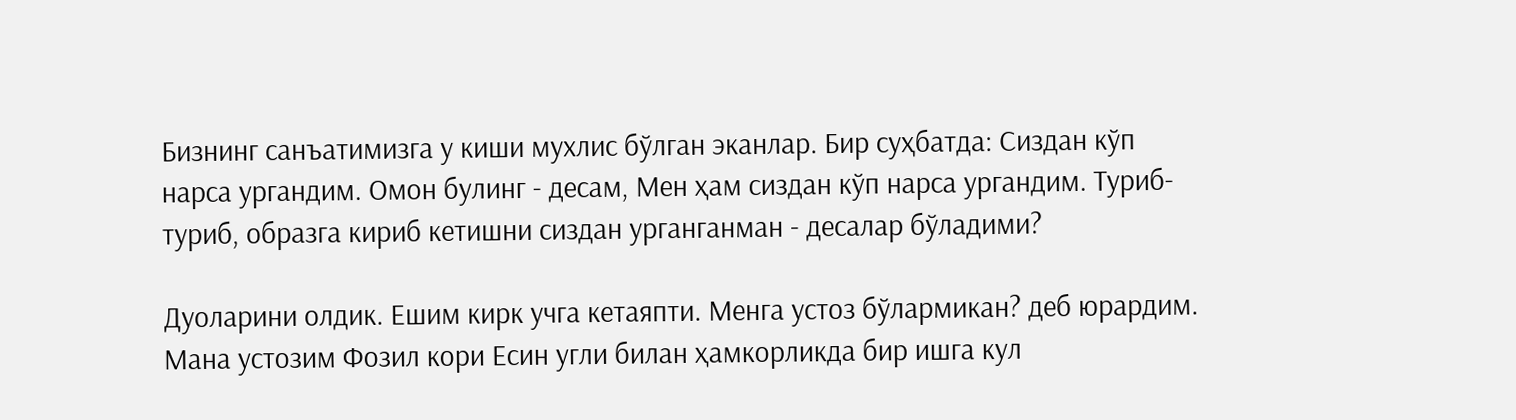Бизнинг санъатимизга у киши мухлис бўлган эканлар. Бир суҳбатда: Сиздан кўп нарса ургандим. Омон булинг - десам, Мен ҳам сиздан кўп нарса ургандим. Туриб-туриб, образга кириб кетишни сиздан урганганман - десалар бўладими?

Дуоларини олдик. Ешим кирк учга кетаяпти. Менга устоз бўлармикан? деб юрардим. Мана устозим Фозил кори Есин угли билан ҳамкорликда бир ишга кул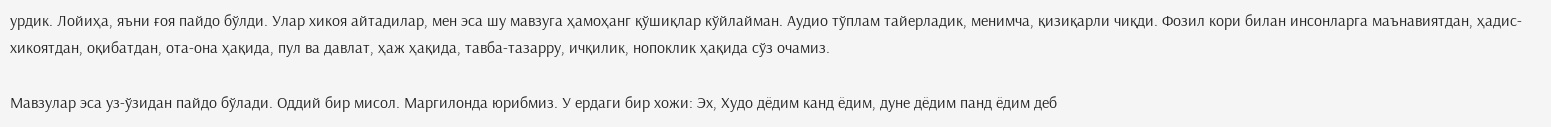урдик. Лойиҳа, яъни ғоя пайдо бўлди. Улар хикоя айтадилар, мен эса шу мавзуга ҳамоҳанг қўшиқлар кўйлайман. Аудио тўплам тайерладик, менимча, қизиқарли чиқди. Фозил кори билан инсонларга маънавиятдан, ҳадис-хикоятдан, оқибатдан, ота-она ҳақида, пул ва давлат, ҳаж ҳақида, тавба-тазарру, ичқилик, нопоклик ҳақида сўз очамиз.

Мавзулар эса уз-ўзидан пайдо бўлади. Оддий бир мисол. Маргилонда юрибмиз. У ердаги бир хожи: Эх, Худо дёдим канд ёдим, дуне дёдим панд ёдим деб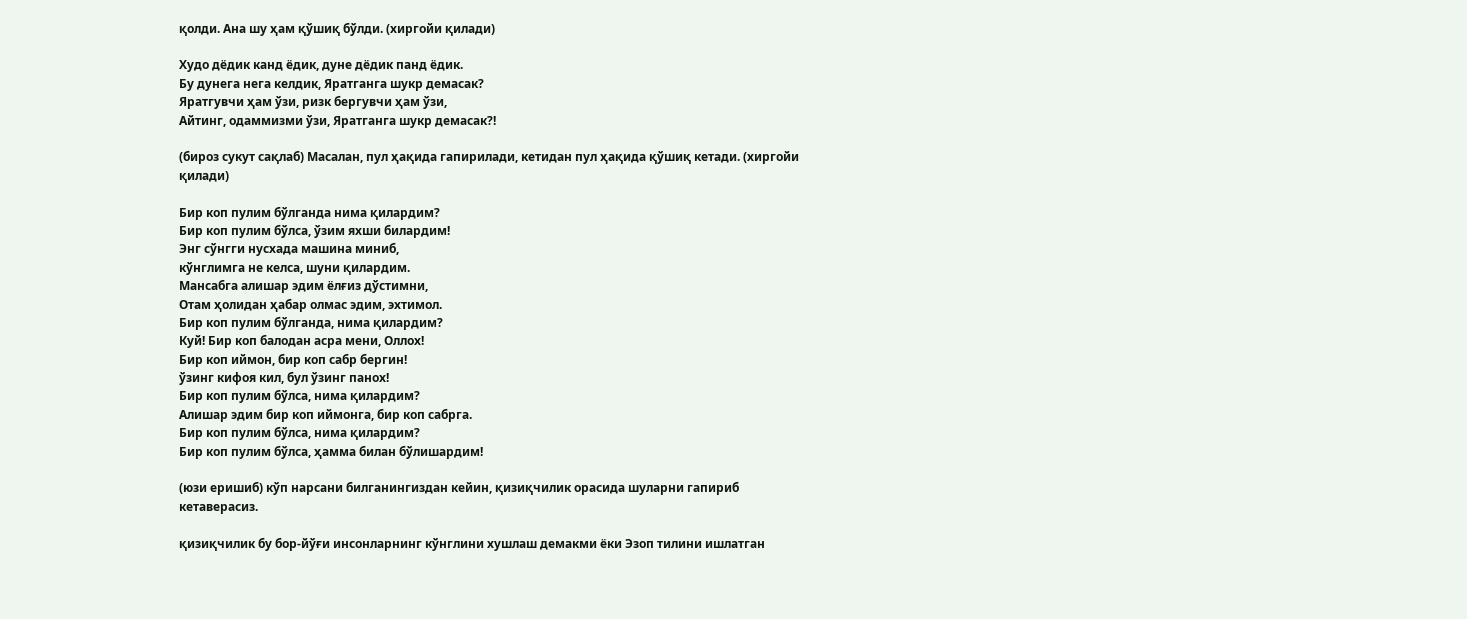қолди. Ана шу ҳам қўшиқ бўлди. (хиргойи қилади)

Худо дёдик канд ёдик, дуне дёдик панд ёдик.
Бу дунега нега келдик, Яратганга шукр демасак?
Яратгувчи ҳам ўзи, ризк бергувчи ҳам ўзи,
Айтинг, одаммизми ўзи, Яратганга шукр демасак?!

(бироз сукут сақлаб) Масалан, пул ҳақида гапирилади, кетидан пул ҳақида қўшиқ кетади. (хиргойи қилади)

Бир коп пулим бўлганда нима қилардим?
Бир коп пулим бўлса, ўзим яхши билардим!
Энг сўнгги нусхада машина миниб,
кўнглимга не келса, шуни қилардим.
Мансабга алишар эдим ёлғиз дўстимни,
Отам ҳолидан ҳабар олмас эдим, эхтимол.
Бир коп пулим бўлганда, нима қилардим?
Куй! Бир коп балодан асра мени, Оллох!
Бир коп иймон, бир коп сабр бергин!
ўзинг кифоя кил, бул ўзинг панох!
Бир коп пулим бўлса, нима қилардим?
Алишар эдим бир коп иймонга, бир коп сабрга.
Бир коп пулим бўлса, нима қилардим?
Бир коп пулим бўлса, ҳамма билан бўлишардим!

(юзи еришиб) кўп нарсани билганингиздан кейин, қизиқчилик орасида шуларни гапириб кетаверасиз.

қизиқчилик бу бор-йўғи инсонларнинг кўнглини хушлаш демакми ёки Эзоп тилини ишлатган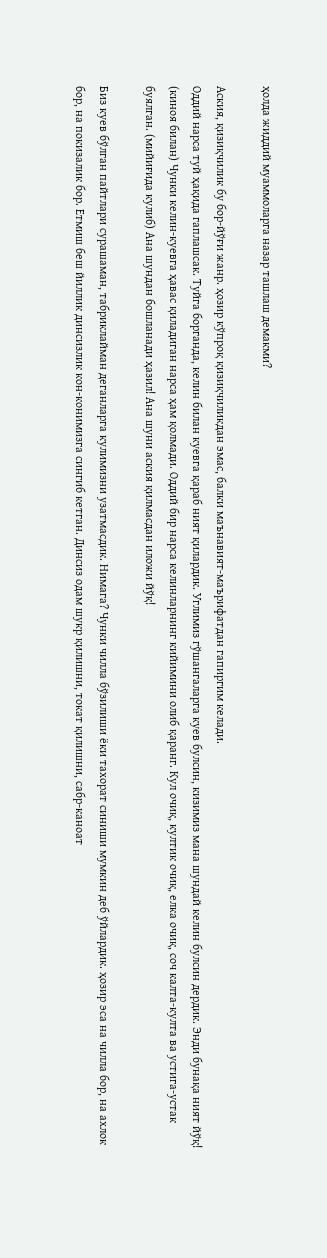ҳолда жиддий муаммоларга назар ташлаш демакми?

Аския, қизиқчилик бу бор-йўғи жанр. ҳозир кўпроқ қизиқчиликдан эмас, балки маънавият-маърифатдан гапиргим келади.
Оддий нарса туй ҳақида гаплашсак. Туйга борганда, келин билан куевга қараб ният қилардик. Углимиз гўшангаларга куев булсин, кизимиз мана шундай келин булсин дердик. Энди бунақа ният йўқ! (киноя билан) Чунки келин-куевга ҳавас қиладиган нарса ҳам қолмади. Оддий бир нарса келинларнинг кийимини олиб қаранг. Кул очиқ, култик очиқ, елка очиқ, соч калта-култа ва устига-устак буялган. (мийиғида кулиб) Ана шундан бошланади ҳазил! Ана шуни аския қилмасдан иложи йўқ!

Биз куев бўлган пайтлари сурашаман, табриклайман деганларга кулимизни узатмасдик. Нимага? Чунки чилла бўзилиши ёки тахорат синиши мумкин деб ўйлардик. ҳозир эса на чилла бор, на ахлок бор, на покизалик бор. Етмиш беш йиллик динсизлик кон-конимизга сингиб кетган. Динсиз одам шукр қилишни, токат қилишни, сабр-каноат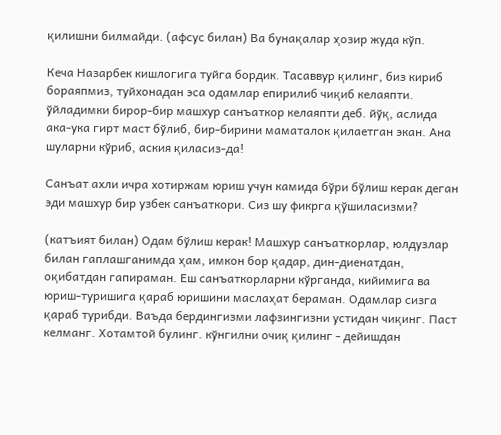қилишни билмайди. (афсус билан) Ва бунақалар ҳозир жуда кўп.

Кеча Назарбек кишлогига туйга бордик. Тасаввур қилинг, биз кириб бораяпмиз, туйхонадан эса одамлар епирилиб чиқиб келаяпти. ўйладимки бирор-бир машхур санъаткор келаяпти деб. йўқ, аслида ака-ука гирт маст бўлиб, бир-бирини маматалок қилаетган экан. Ана шуларни кўриб, аския қиласиз-да!

Санъат ахли ичра хотиржам юриш учун камида бўри бўлиш керак деган эди машхур бир узбек санъаткори. Сиз шу фикрга қўшиласизми?

(катъият билан) Одам бўлиш керак! Машхур санъаткорлар, юлдузлар билан гаплашганимда ҳам, имкон бор қадар, дин-диенатдан, оқибатдан гапираман. Еш санъаткорларни кўрганда, кийимига ва юриш-туришига қараб юришини маслаҳат бераман. Одамлар сизга қараб турибди. Ваъда бердингизми лафзингизни устидан чиқинг. Паст келманг. Хотамтой булинг. кўнгилни очиқ қилинг - дейишдан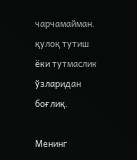чарчамайман. қулоқ тутиш ёки тутмаслик ўзларидан боғлиқ.

Менинг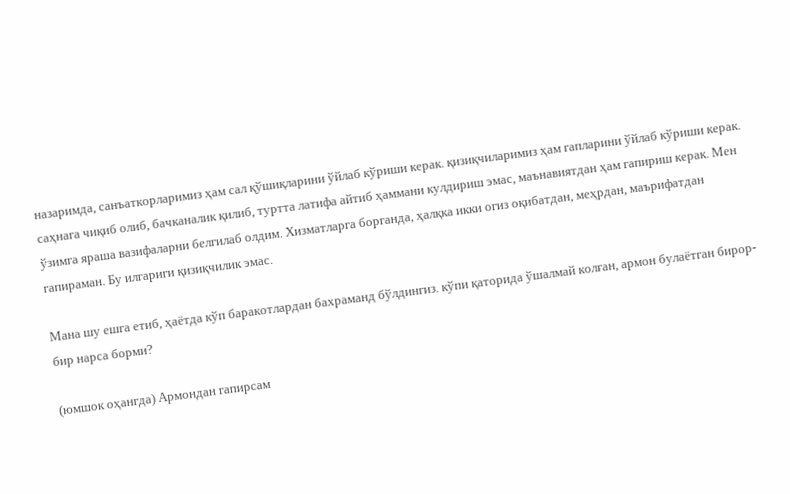назаримда, санъаткорларимиз ҳам сал қўшиқларини ўйлаб кўриши керак. қизиқчиларимиз ҳам гапларини ўйлаб кўриши керак. саҳнага чиқиб олиб, бачканалик қилиб, туртта латифа айтиб ҳаммани кулдириш эмас, маънавиятдан ҳам гапириш керак. Мен ўзимга яраша вазифаларни белгилаб олдим. Хизматларга борганда, ҳалқка икки огиз оқибатдан, меҳрдан, маърифатдан гапираман. Бу илгариги қизиқчилик эмас.

Мана шу ешга етиб, ҳаётда кўп баракотлардан бахраманд бўлдингиз. кўпи қаторида ўшалмай колған, армон булаётган бирор-бир нарса борми?

(юмшок оҳангда) Армондан гапирсам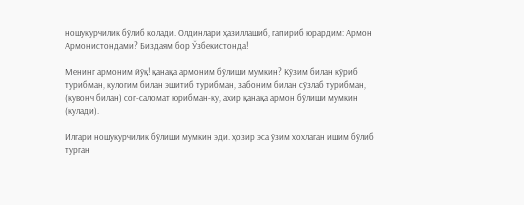ношукурчилик бўлиб колади. Олдинлари ҳазиллашиб, гапириб юрардим: Армон Армонистондами? Биздаям бор Ўзбекистонда!

Менинг армоним йўқ! қанақа армоним бўлиши мумкин? Кўзим билан кўриб турибман, кулогим билан эшитиб турибман, забоним билан сўзлаб турибман, (кувонч билан) сог-саломат юрибман-ку, ахир қанақа армон бўлиши мумкин (кулади).

Илгари ношукурчилик бўлиши мумкин эди. ҳозир эса ўзим хохлаган ишим бўлиб турган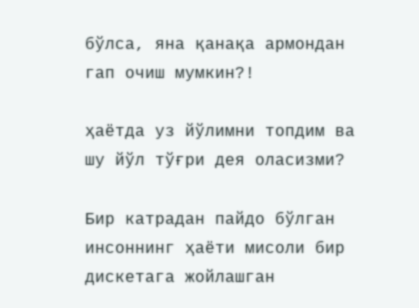бўлса, яна қанақа армондан гап очиш мумкин?!

ҳаётда уз йўлимни топдим ва шу йўл тўғри дея оласизми?

Бир катрадан пайдо бўлган инсоннинг ҳаёти мисоли бир дискетага жойлашган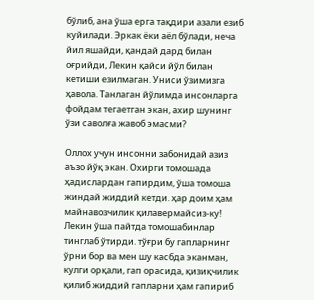бўлиб, ана ўша ерга тақдири азали езиб куйилади. Эркак ёки аёл бўлади, неча йил яшайди, қандай дард билан оғрийди, Лекин қайси йўл билан кетиши езилмаган. Униси ўзимизга ҳавола. Танлаган йўлимда инсонларга фойдам тегаетган экан, ахир шунинг ўзи саволға жавоб эмасми?

Оллох учун инсонни забонидай азиз аъзо йўқ экан. Охирги томошада ҳадислардан гапирдим, ўша томоша жиндай жиддий кетди. ҳар доим ҳам майнавозчилик қилавермайсиз-ку! Лекин ўша пайтда томошабинлар тинглаб ўтирди. тўғри бу гапларнинг ўрни бор ва мен шу касбда эканман, кулги орқали, гап орасида, қизиқчилик қилиб жиддий гапларни ҳам гапириб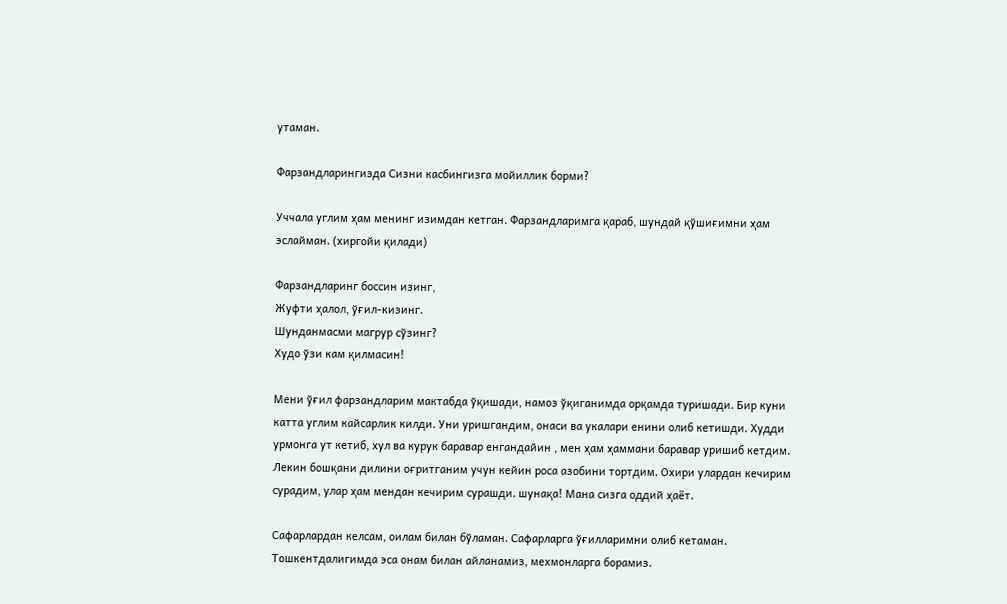утаман.

Фарзандларингизда Сизни касбингизга мойиллик борми?

Уччала углим ҳам менинг изимдан кетган. Фарзандларимга қараб, шундай қўшиғимни ҳам эслайман. (хиргойи қилади)

Фарзандларинг боссин изинг,
Жуфти ҳалол, ўғил-кизинг.
Шунданмасми магрур сўзинг?
Худо ўзи кам қилмасин!

Мени ўғил фарзандларим мактабда ўқишади, намоз ўқиганимда орқамда туришади. Бир куни катта углим кайсарлик килди. Уни уришгандим, онаси ва укалари енини олиб кетишди. Худди урмонга ут кетиб, хул ва курук баравар енгандайин , мен ҳам ҳаммани баравар уришиб кетдим. Лекин бошқани дилини оғритганим учун кейин роса азобини тортдим. Охири улардан кечирим сурадим, улар ҳам мендан кечирим сурашди. шунақа! Мана сизга оддий ҳаёт.

Сафарлардан келсам, оилам билан бўламан. Сафарларга ўғилларимни олиб кетаман. Тошкентдалигимда эса онам билан айланамиз, мехмонларга борамиз.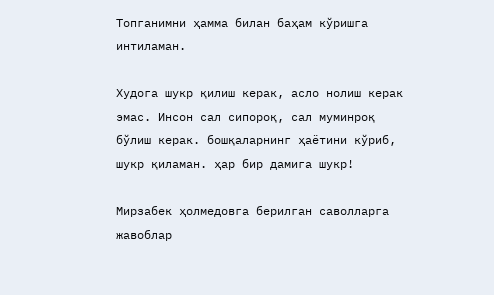Топганимни ҳамма билан баҳам кўришга интиламан.

Худога шукр қилиш керак, асло нолиш керак эмас. Инсон сал сипороқ, сал муминроқ бўлиш керак. бошқаларнинг ҳаётини кўриб, шукр қиламан. ҳар бир дамига шукр!

Мирзабек ҳолмедовга берилган саволларга жавоблар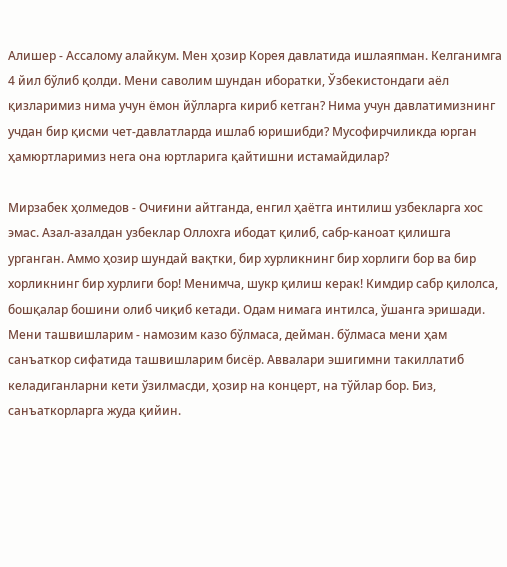Алишер - Ассалому алайкум. Мен ҳозир Корея давлатида ишлаяпман. Келганимга 4 йил бўлиб қолди. Мени саволим шундан иборатки, Ўзбекистондаги аёл қизларимиз нима учун ёмон йўлларга кириб кетган? Нима учун давлатимизнинг учдан бир қисми чет-давлатларда ишлаб юришибди? Мусофирчиликда юрган ҳамюртларимиз нега она юртларига қайтишни истамайдилар?

Мирзабек ҳолмедов - Очиғини айтганда, енгил ҳаётга интилиш узбекларга хос эмас. Азал-азалдан узбеклар Оллохга ибодат қилиб, сабр-каноат қилишга урганган. Аммо ҳозир шундай вақтки, бир хурликнинг бир хорлиги бор ва бир хорликнинг бир хурлиги бор! Менимча, шукр қилиш керак! Кимдир сабр қилолса, бошқалар бошини олиб чиқиб кетади. Одам нимага интилса, ўшанга эришади. Мени ташвишларим - намозим казо бўлмаса, дейман. бўлмаса мени ҳам санъаткор сифатида ташвишларим бисёр. Аввалари эшигимни такиллатиб келадиганларни кети ўзилмасди, ҳозир на концерт, на тўйлар бор. Биз, санъаткорларга жуда қийин.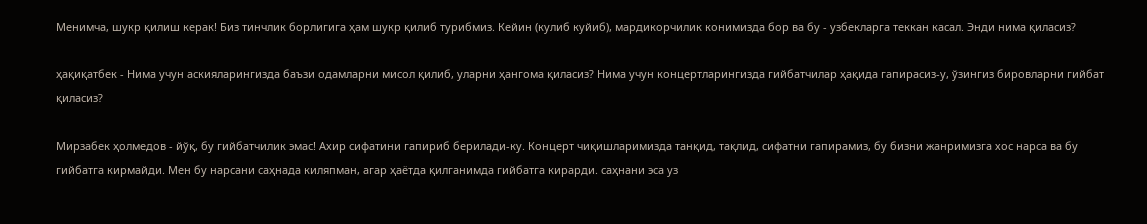Менимча, шукр қилиш керак! Биз тинчлик борлигига ҳам шукр қилиб турибмиз. Кейин (кулиб куйиб), мардикорчилик конимизда бор ва бу - узбекларга теккан касал. Энди нима қиласиз?

ҳақиқатбек - Нима учун аскияларингизда баъзи одамларни мисол қилиб, уларни ҳангома қиласиз? Нима учун концертларингизда гийбатчилар ҳақида гапирасиз-у, ўзингиз бировларни гийбат қиласиз?

Мирзабек ҳолмедов - йўқ, бу гийбатчилик эмас! Ахир сифатини гапириб берилади-ку. Концерт чиқишларимизда танқид, тақлид, сифатни гапирамиз, бу бизни жанримизга хос нарса ва бу гийбатга кирмайди. Мен бу нарсани саҳнада киляпман, агар ҳаётда қилганимда гийбатга кирарди. саҳнани эса уз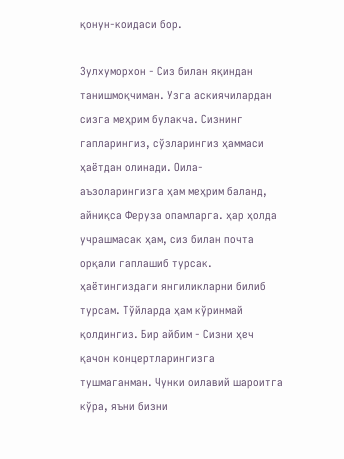қонун-коидаси бор.

Зулхуморхон - Сиз билан яқиндан танишмоқчиман. Узга аскиячилардан сизга меҳрим булакча. Сизнинг гапларингиз, сўзларингиз ҳаммаси ҳаётдан олинади. Оила-аъзоларингизга ҳам меҳрим баланд, айниқса Феруза опамларга. ҳар ҳолда учрашмасак ҳам, сиз билан почта орқали гаплашиб турсак. ҳаётингиздаги янгиликларни билиб турсам. Тўйларда ҳам кўринмай қолдингиз. Бир айбим - Сизни ҳеч қачон концертларингизга тушмаганман. Чунки оилавий шароитга кўра, яъни бизни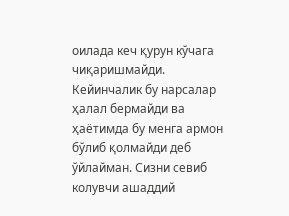оилада кеч қурун кўчага чиқаришмайди. Кейинчалик бу нарсалар ҳалал бермайди ва ҳаётимда бу менга армон бўлиб қолмайди деб ўйлайман. Сизни севиб колувчи ашаддий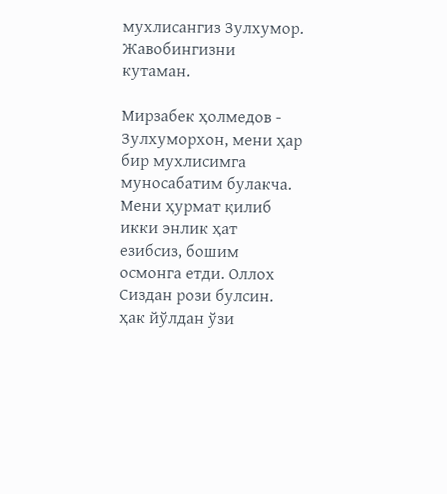мухлисангиз Зулхумор. Жавобингизни кутаман.

Мирзабек ҳолмедов - Зулхуморхон, мени ҳар бир мухлисимга муносабатим булакча. Мени ҳурмат қилиб икки энлик ҳат езибсиз, бошим осмонга етди. Оллох Сиздан рози булсин. ҳак йўлдан ўзи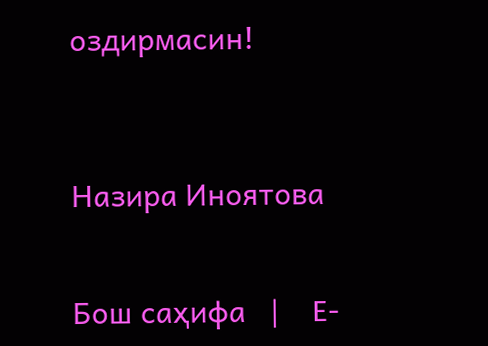оздирмасин!



Назира Иноятова


Бош саҳифа   |    E-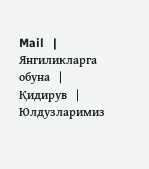Mail   |    Янгиликларга обуна   |    Қидирув   |    Юлдузларимиз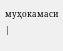муҳокамаси   |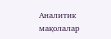Аналитик мақолалар